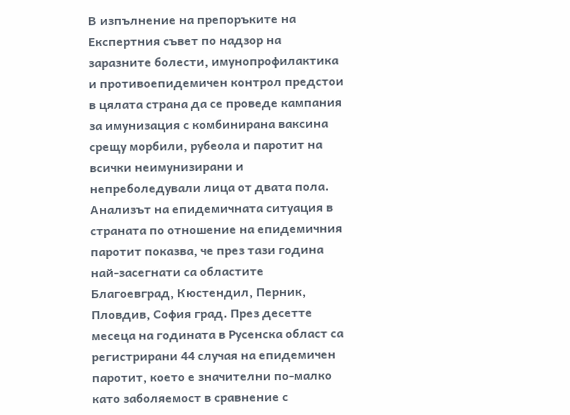В изпълнение на препоръките на Експертния съвет по надзор на заразните болести, имунопрофилактика и противоепидемичен контрол предстои в цялата страна да се проведе кампания за имунизация с комбинирана ваксина срещу морбили, рубеола и паротит на всички неимунизирани и непреболедували лица от двата пола.
Анализът на епидемичната ситуация в страната по отношение на епидемичния паротит показва, че през тази година най-засегнати са областите Благоевград, Кюстендил, Перник, Пловдив, София град. През десетте месеца на годината в Русенска област са регистрирани 44 случая на епидемичен паротит, което е значителни по-малко като заболяемост в сравнение с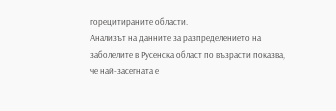горецитираните области.
Анализът на данните за разпределението на заболелите в Русенска област по възрасти показва, че най-засегната е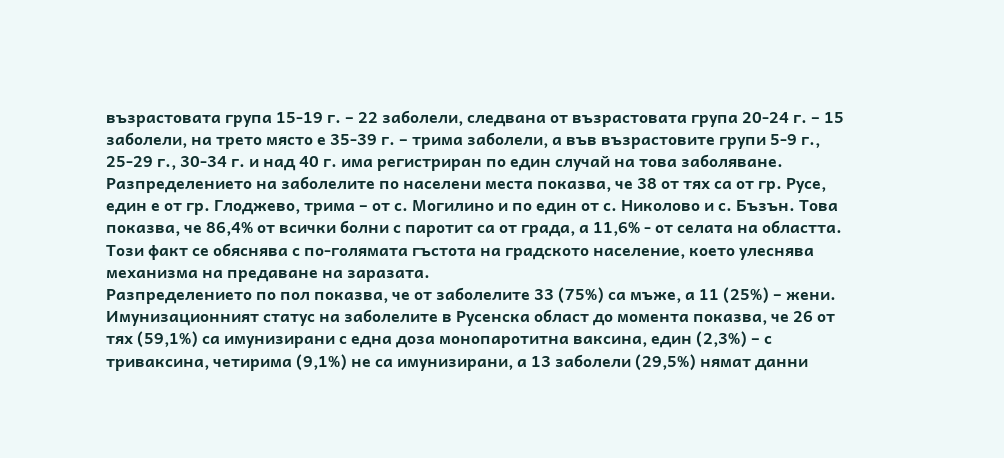възрастовата група 15-19 г. – 22 заболели, следвана от възрастовата група 20-24 г. – 15 заболели, на трето място е 35-39 г. – трима заболели, а във възрастовите групи 5-9 г., 25-29 г., 30-34 г. и над 40 г. има регистриран по един случай на това заболяване.
Разпределението на заболелите по населени места показва, че 38 от тях са от гр. Русе, един е от гр. Глоджево, трима – от с. Могилино и по един от с. Николово и с. Бъзън. Това показва, че 86,4% от всички болни с паротит са от града, а 11,6% - от селата на областта. Този факт се обяснява с по-голямата гъстота на градското население, което улеснява механизма на предаване на заразата.
Разпределението по пол показва, че от заболелите 33 (75%) са мъже, а 11 (25%) – жени.
Имунизационният статус на заболелите в Русенска област до момента показва, че 26 от тях (59,1%) са имунизирани с една доза монопаротитна ваксина, един (2,3%) – с триваксина, четирима (9,1%) не са имунизирани, а 13 заболели (29,5%) нямат данни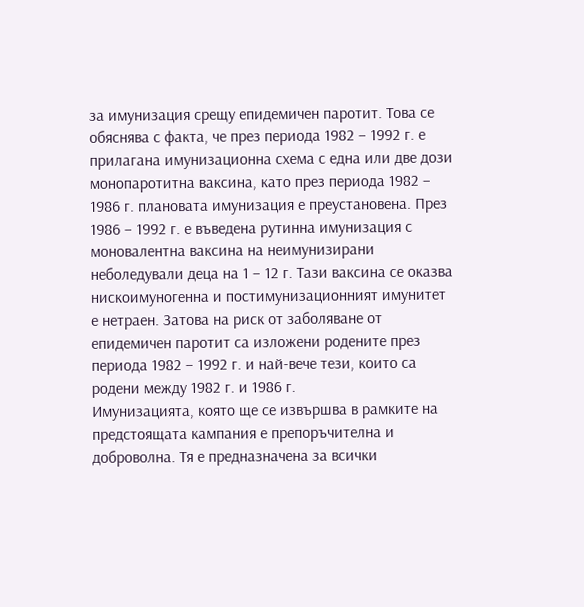за имунизация срещу епидемичен паротит. Това се обяснява с факта, че през периода 1982 – 1992 г. е прилагана имунизационна схема с една или две дози монопаротитна ваксина, като през периода 1982 – 1986 г. плановата имунизация е преустановена. През 1986 – 1992 г. е въведена рутинна имунизация с моновалентна ваксина на неимунизирани неболедували деца на 1 – 12 г. Тази ваксина се оказва нискоимуногенна и постимунизационният имунитет е нетраен. Затова на риск от заболяване от епидемичен паротит са изложени родените през периода 1982 – 1992 г. и най-вече тези, които са родени между 1982 г. и 1986 г.
Имунизацията, която ще се извършва в рамките на предстоящата кампания е препоръчителна и доброволна. Тя е предназначена за всички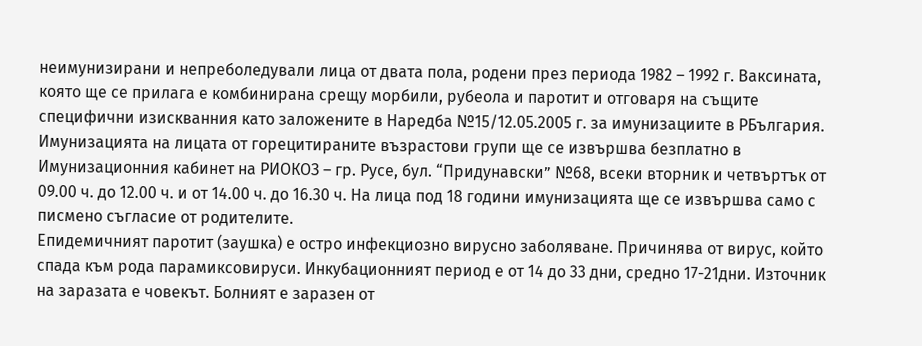неимунизирани и непреболедували лица от двата пола, родени през периода 1982 – 1992 г. Ваксината, която ще се прилага е комбинирана срещу морбили, рубеола и паротит и отговаря на същите специфични изискванния като заложените в Наредба №15/12.05.2005 г. за имунизациите в РБългария. Имунизацията на лицата от горецитираните възрастови групи ще се извършва безплатно в Имунизационния кабинет на РИОКОЗ – гр. Русе, бул. “Придунавски” №68, всеки вторник и четвъртък от 09.00 ч. до 12.00 ч. и от 14.00 ч. до 16.30 ч. На лица под 18 години имунизацията ще се извършва само с писмено съгласие от родителите.
Епидемичният паротит (заушка) е остро инфекциозно вирусно заболяване. Причинява от вирус, който спада към рода парамиксовируси. Инкубационният период е от 14 до 33 дни, средно 17-21дни. Източник на заразата е човекът. Болният е заразен от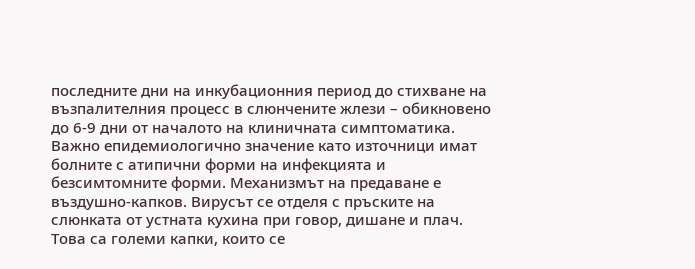последните дни на инкубационния период до стихване на възпалителния процесс в слюнчените жлези – обикновено до 6-9 дни от началото на клиничната симптоматика. Важно епидемиологично значение като източници имат болните с атипични форми на инфекцията и безсимтомните форми. Механизмът на предаване е въздушно-капков. Вирусът се отделя с пръските на слюнката от устната кухина при говор, дишане и плач. Това са големи капки, които се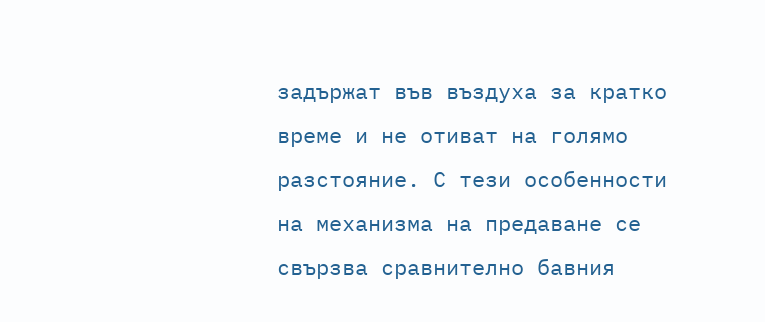задържат във въздуха за кратко време и не отиват на голямо разстояние. С тези особенности на механизма на предаване се свързва сравнително бавния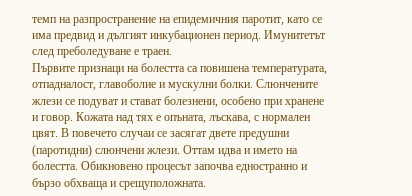темп на разпространение на епидемичния паротит, като се има предвид и дългият инкубационен период. Имунитетът след преболедуване е траен.
Първите признаци на болестта са повишена температурата, отпадналост, главоболие и мускулни болки. Слюнчените жлези се подуват и стават болезнени, особено при хранене и говор. Кожата над тях е опъната, лъскава, с нормален цвят. В повечето случаи се засягат двете предушни (паротидни) слюнчени жлези. Оттам идва и името на болестта. Обикновено процесът започва едностранно и бързо обхваща и срещуположната.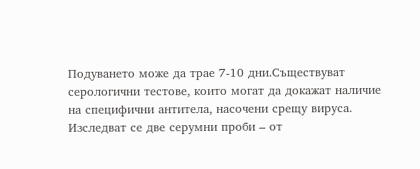Подуването може да трае 7-10 дни.Съществуват серологични тестове, които могат да докажат наличие на специфични антитела, насочени срещу вируса. Изследват се две серумни проби – от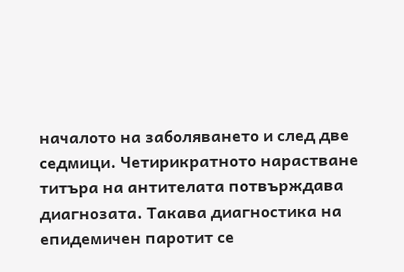началото на заболяването и след две седмици. Четирикратното нарастване титъра на антителата потвърждава диагнозата. Такава диагностика на епидемичен паротит се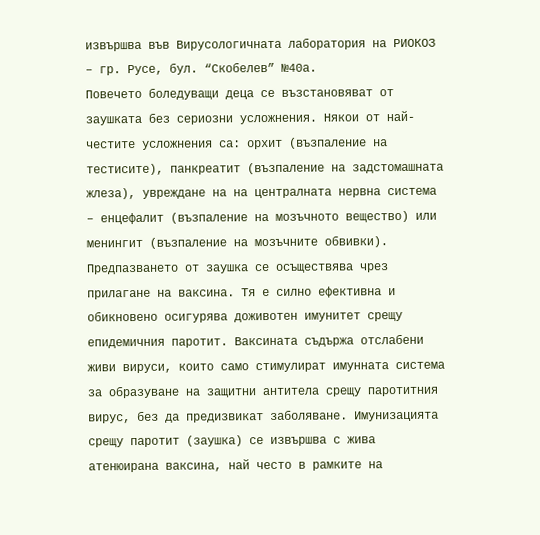извършва във Вирусологичната лаборатория на РИОКОЗ – гр. Русе, бул. “Скобелев” №40а.
Повечето боледуващи деца се възстановяват от заушката без сериозни усложнения. Някои от най-честите усложнения са: орхит (възпаление на тестисите), панкреатит (възпаление на задстомашната жлеза), увреждане на на централната нервна система – енцефалит (възпаление на мозъчното вещество) или менингит (възпаление на мозъчните обвивки).
Предпазването от заушка се осъществява чрез прилагане на ваксина. Тя е силно ефективна и обикновено осигурява доживотен имунитет срещу епидемичния паротит. Ваксината съдържа отслабени живи вируси, които само стимулират имунната система за образуване на защитни антитела срещу паротитния вирус, без да предизвикат заболяване. Имунизацията срещу паротит (заушка) се извършва с жива атенюирана ваксина, най често в рамките на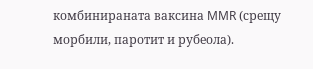комбинираната ваксина MMR (срещу морбили, паротит и рубеола).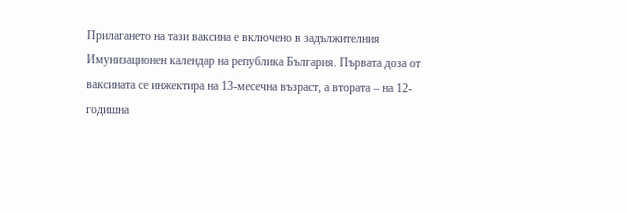Прилагането на тази ваксина е включено в задължителния Имунизационен календар на република България. Първата доза от ваксината се инжектира на 13-месечна възраст, а втората – на 12-годишна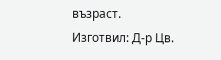възраст.
Изготвил: Д-р Цв.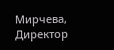Мирчева,
Директор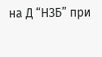на Д “НЗБ” при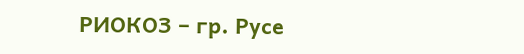РИОКОЗ – гр. Русе